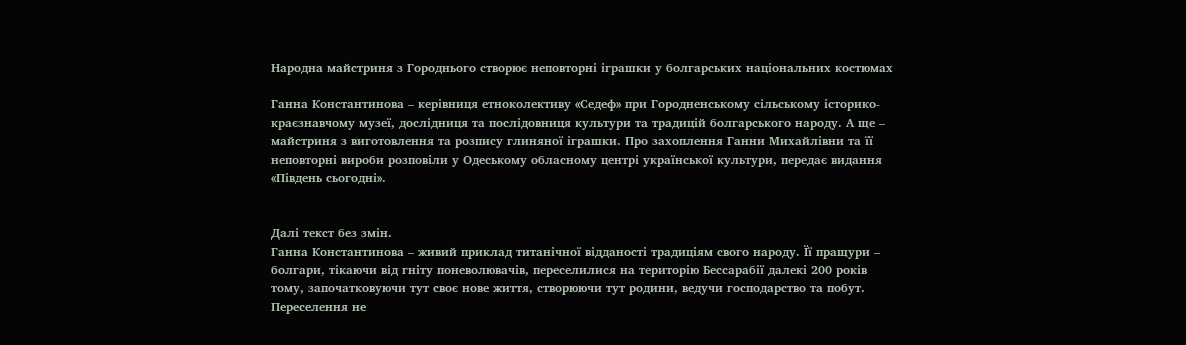Народна майстриня з Городнього створює неповторні іграшки у болгарських національних костюмах

Ганна Константинова – керівниця етноколективу «Седеф» при Городненському сільському історико-краєзнавчому музеї, дослідниця та послідовниця культури та традицій болгарського народу. А ще – майстриня з виготовлення та розпису глиняної іграшки. Про захоплення Ганни Михайлівни та її неповторні вироби розповіли у Одеському обласному центрі української культури, передає видання «Південь сьогодні».


Далі текст без змін.
Ганна Константинова – живий приклад титанічної відданості традиціям свого народу. Її пращури – болгари, тікаючи від гніту поневолювачів, переселилися на територію Бессарабії далекі 200 років тому, започатковуючи тут своє нове життя, створюючи тут родини, ведучи господарство та побут. Переселення не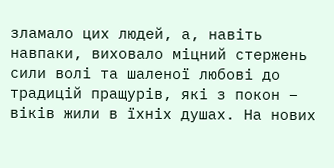зламало цих людей, а, навіть навпаки, виховало міцний стержень сили волі та шаленої любові до традицій пращурів, які з покон – віків жили в їхніх душах. На нових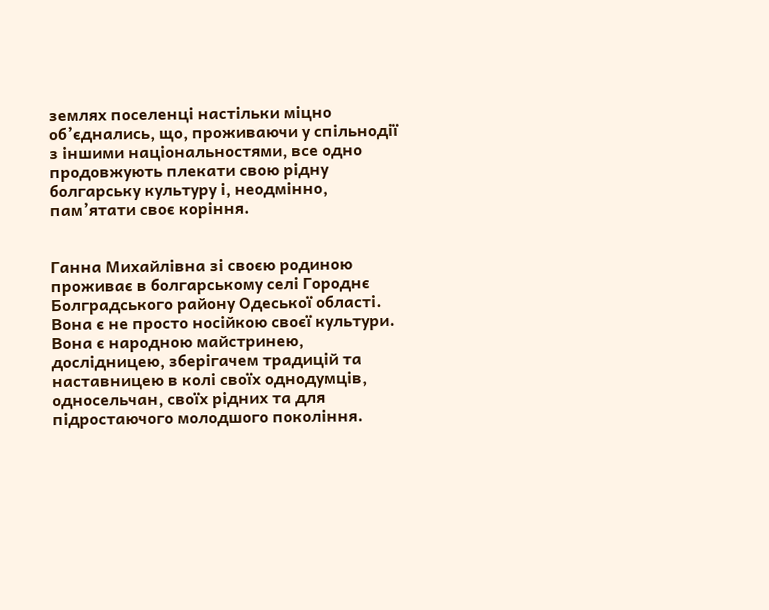землях поселенці настільки міцно об’єднались, що, проживаючи у спільнодії з іншими національностями, все одно продовжують плекати свою рідну болгарську культуру і, неодмінно, пам’ятати своє коріння.


Ганна Михайлівна зі своєю родиною проживає в болгарському селі Городнє Болградського району Одеської області. Вона є не просто носійкою своєї культури. Вона є народною майстринею, дослідницею, зберігачем традицій та наставницею в колі своїх однодумців, односельчан, своїх рідних та для підростаючого молодшого покоління.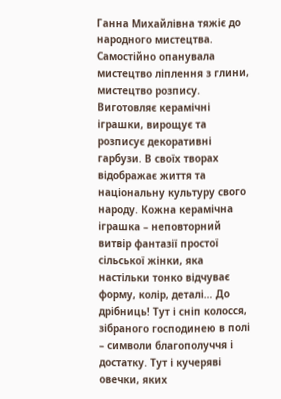Ганна Михайлівна тяжіє до народного мистецтва. Самостійно опанувала мистецтво ліплення з глини, мистецтво розпису. Виготовляє керамічні іграшки, вирощує та розписує декоративні гарбузи. В своїх творах відображає життя та національну культуру свого народу. Кожна керамічна іграшка – неповторний витвір фантазії простої сільської жінки, яка настільки тонко відчуває форму, колір, деталі… До дрібниць! Тут і сніп колосся, зібраного господинею в полі – символи благополуччя і достатку. Тут і кучеряві овечки, яких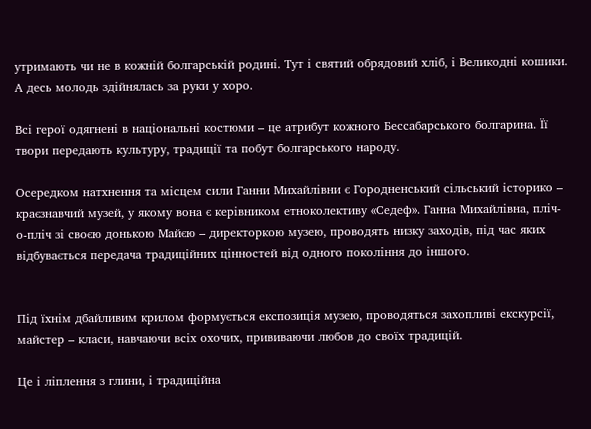утримають чи не в кожній болгарській родині. Тут і святий обрядовий хліб, і Великодні кошики. А десь молодь здійнялась за руки у хоро.

Всі герої одягнені в національні костюми – це атрибут кожного Бессабарського болгарина. Її твори передають культуру, традиції та побут болгарського народу.

Осередком натхнення та місцем сили Ганни Михайлівни є Городненський сільський історико – краєзнавчий музей, у якому вона є керівником етноколективу «Седеф». Ганна Михайлівна, пліч-о-пліч зі своєю донькою Майєю – директоркою музею, проводять низку заходів, під час яких відбувається передача традиційних цінностей від одного покоління до іншого.


Під їхнім дбайливим крилом формується експозиція музею, проводяться захопливі екскурсії, майстер – класи, навчаючи всіх охочих, прививаючи любов до своїх традицій.

Це і ліплення з глини, і традиційна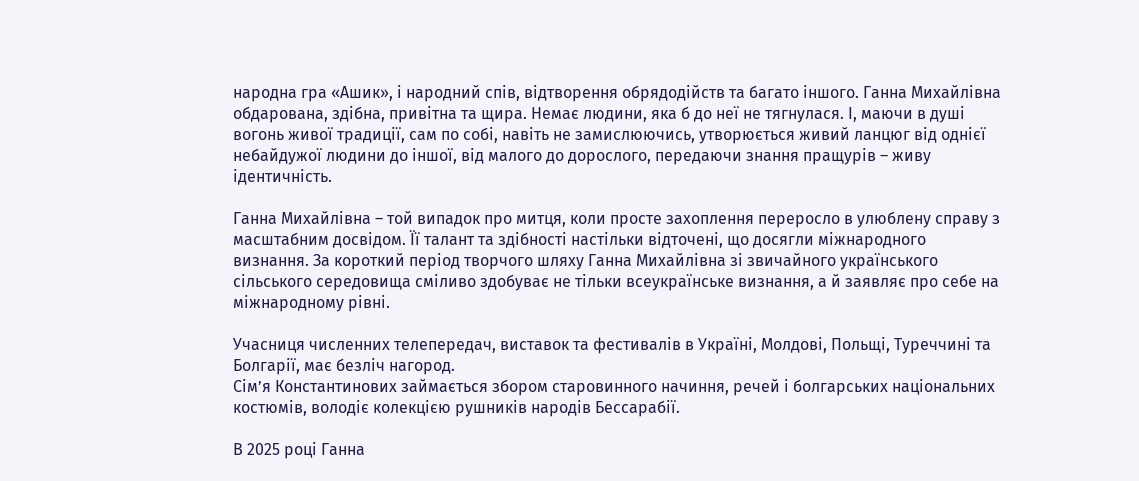народна гра «Ашик», і народний спів, відтворення обрядодійств та багато іншого. Ганна Михайлівна обдарована, здібна, привітна та щира. Немає людини, яка б до неї не тягнулася. І, маючи в душі вогонь живої традиції, сам по собі, навіть не замислюючись, утворюється живий ланцюг від однієї небайдужої людини до іншої, від малого до дорослого, передаючи знання пращурів – живу ідентичність.

Ганна Михайлівна – той випадок про митця, коли просте захоплення переросло в улюблену справу з масштабним досвідом. Її талант та здібності настільки відточені, що досягли міжнародного визнання. За короткий період творчого шляху Ганна Михайлівна зі звичайного українського сільського середовища сміливо здобуває не тільки всеукраїнське визнання, а й заявляє про себе на міжнародному рівні.

Учасниця численних телепередач, виставок та фестивалів в Україні, Молдові, Польщі, Туреччині та Болгарії, має безліч нагород.
Сім’я Константинових займається збором старовинного начиння, речей і болгарських національних костюмів, володіє колекцією рушників народів Бессарабії.

В 2025 році Ганна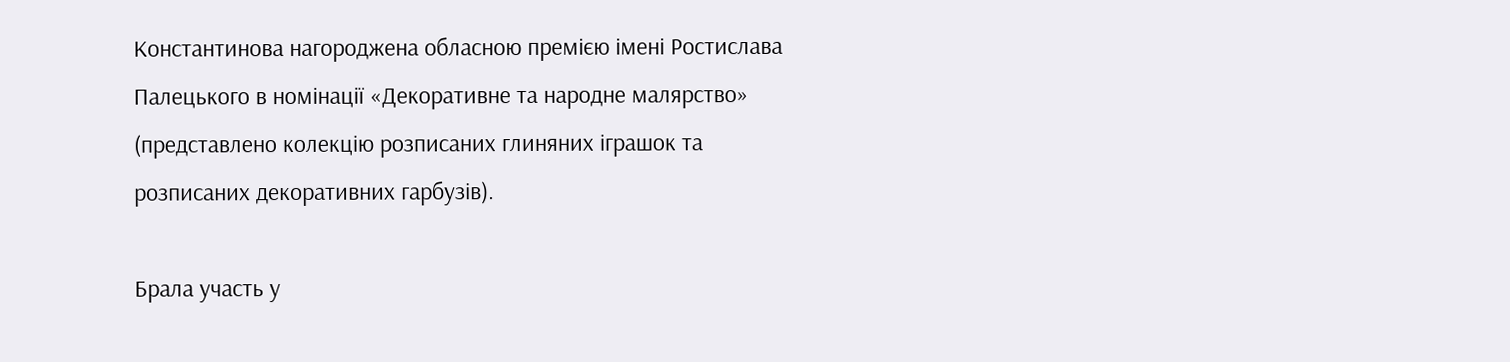Константинова нагороджена обласною премією імені Ростислава Палецького в номінації «Декоративне та народне малярство» (представлено колекцію розписаних глиняних іграшок та розписаних декоративних гарбузів).

Брала участь у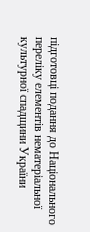підготовці подання до Національного переліку елементів нематеріальної культурної спадщини України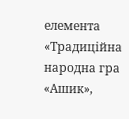елемента «Традиційна народна гра «Ашик»,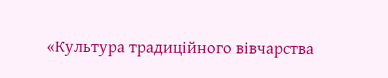«Культура традиційного вівчарства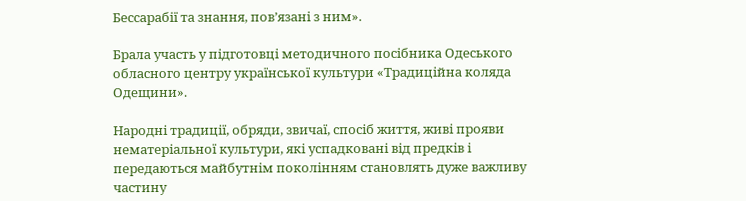Бессарабії та знання, пов’язані з ним».

Брала участь у підготовці методичного посібника Одеського обласного центру української культури «Традиційна коляда Одещини».

Народні традиції, обряди, звичаї, спосіб життя, живі прояви нематеріальної культури, які успадковані від предків і передаються майбутнім поколінням становлять дуже важливу частину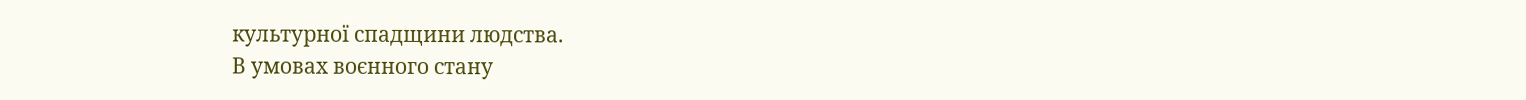культурної спадщини людства.
В умовах воєнного стану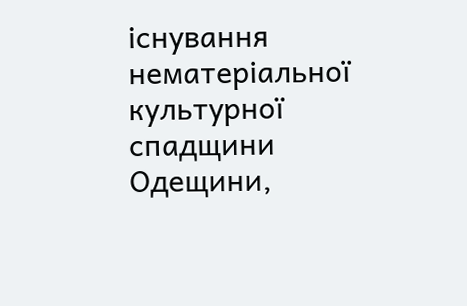існування нематеріальної культурної спадщини Одещини,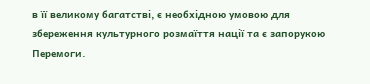в її великому багатстві, є необхідною умовою для збереження культурного розмаїття нації та є запорукою Перемоги.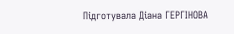Підготувала Діана ГЕРГІНОВА